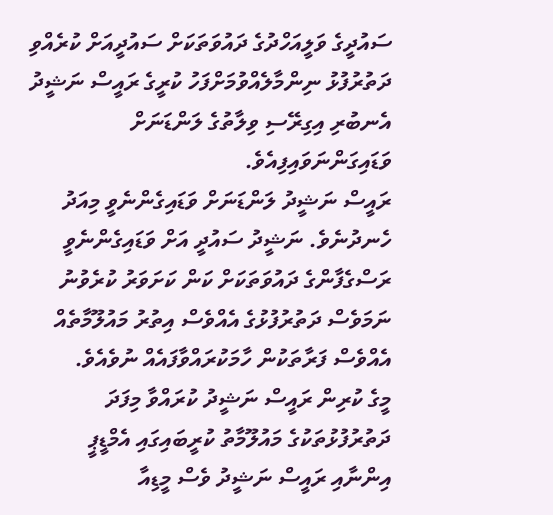ސައުދީގެ ވަލީއަހްދުގެ ދައުވަތަކަށް ސައުދީއަށް ކުރެއްވި ދަތުރުފުޅު ނިންމާލެއްވުމަށްފަހު ކުރީގެ ރައީސް ނަޝީދު އެނބުރި އިގިރޭސި ވިލާތުގެ ލަންޑަނަށް ވަޑައިގަންނަވައިފިއެވެ.
ރައީސް ނަޝީދު ލަންޑަނަށް ވަޑައިގެންނެވީ މިއަދު ހެނދުނެވެ. ނަޝީދު ސައުދީ އަށް ވަޑައިގެންނެވީ ރަސްގެފާންގެ ދައުވަތަކަށް ކަން ކަށަވަރު ކުރެވުނު ނަމަވެސް ދަތުރުފުޅުގެ އެއްވެސް އިތުރު މައުލޫމާތެއް އެއްވެސް ފަރާތަކުން ހާމަކުރައްވާފައެއް ނުވެއެވެ.
މީގެ ކުރިން ރައީސް ނަޝީދު ކުރައްވާ މިފަދަ ދަތުރުފުޅުތަކުގެ މައުލޫމާތު ކުރީބައިގައި އެމްޑީޕީ އިންނާއި ރައީސް ނަޝީދު ވެސް މީޑިއާ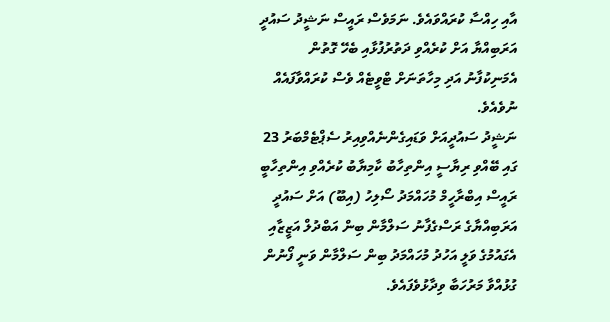އާއި ހިއްސާ ކުރައްވައެވެ. ނަމަވެސް ރައީސް ނަޝީދު ސައުދީ އަރަބިއްޔާ އަށް ކުރެއްވި ދަތުރުފުޅާއި ބެހޭ ގޮތުން އެމަނިކުފާނު އަދި މިހާތަނަށް ޓްވީޓެއް ވެސް ކުރައްވާފައެއް ނުވެއެވެ.
ނަޝީދު ސައުދީއަށް ވަޑައިގެންނެއްވިއިރު ސެޕްޓެމްބަރު 23 ގައި ބޭއްވި ރިޔާސީ އިންތިހާބު ކާމިޔާބު ކުރެއްވި އިންތިހާބީ ރައީސް އިބްރާހީމް މުހައްމަދު ސޯލިހު (އިބޫ) އަށް ސައުދީ އަރަބިއްޔާގެ ރަސްގެފާނު ސަލްމާން ބިން އަބްދުލް އަޒީޒާއި އެގައުމުގެ ވަލީ އަހުދު މުހައްމަދު ބިން ސަލްމާން ވަނީ ފޯނުން ގުޅުއްވާ މަރުހަބާ ވިދާޅުވެފައެވެ.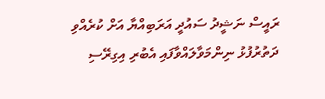ރައީސް ނަޝީދު ސައުދީ އަރަބިއްޔާ އަށް ކުރެއްވި ދަތުރުފުޅު ނިންމަވާލައްވާފައި އެބުރި އިގިރޭސި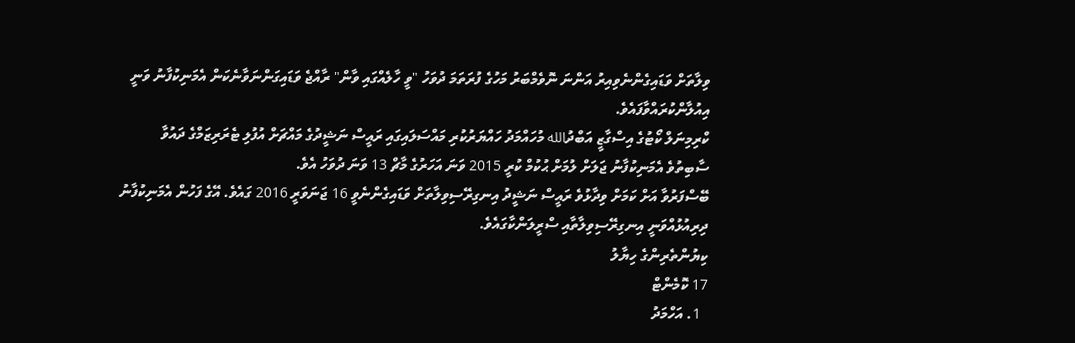ވިލާތަށް ވަޑައިގެންނެވިއިރު އަންނަ ނޮވެމްބަރު މަހުގެ ފުރަތަމަ ދުވަހު "ވީ ހާލެއްގައި ވާން" ރާއްޖެ ވަޑައިގަންނަވާނެކަން އެމަނިކުފާނު ވަނީ އިއުލާންކުރައްވާފައެވެ.
ކްރިމިނަލް ކޯޓުގެ އިސްގާޒީ އަބްދުالله މުހައްމަދު ހައްޔަރުކުރި މައްސަލައިގައި ރައީސް ނަޝީދުގެ މައްޗަށް އުފުލި ޓެރަރިޒަމްގެ ދައުވާ ސާބިތުވެ އެމަނިކުފާނު ޖަލަށް ލުމަށް ޙުކުމް ކުރީ 2015 ވަނަ އަހަރުގެ މާޗް 13 ވަނަ ދުވަހު އެވެ.
ބޭސްފަރުވާ އަށް ކަމަށް ވިދާޅުވެ ރައީސް ނަޝީދު އިނގިރޭސިވިލާތަށް ވަޑައިގެންނެވީ 16 ޖަނަވަރީ 2016 ގައެވެ. އޭގެ ފަހުން އެމަނިކުފާނު ދިރިއުޅުއްވަނީ އިނގިރޭސިވިލާތާއި ސްރީލަންކާގައެވެ.
ކިޔުންތެރިންގެ ހިޔާލު
17 ކޮމެންޓް
  1. އަހްމަދު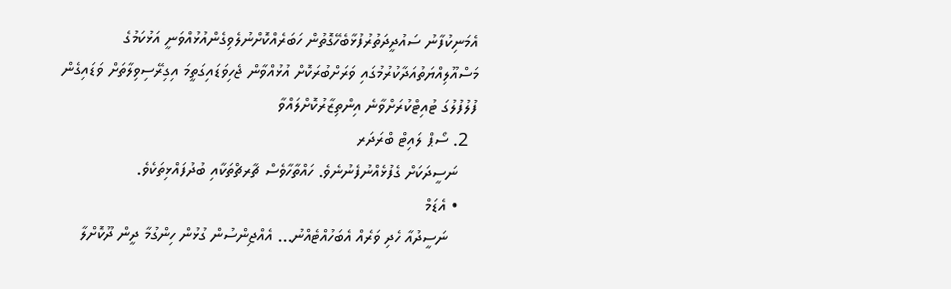އެމަނިކުފާނު ސައުދީދަތުރުފުޅާބެހޭގޮތުން ހަބަރެއްކޮށްނުލެވިގެންއުޅުއްވަނީ އަޅުކަމުގެ މަސްއޫލިއްޔަތުއަދާކުރުމުގައި ވަރަށްބުރަކޮށް އުޅުއްވާން ޖެހިވަޑައިގަތީމަ އިގިރޭސިވިލާތަށް ވަޑައިގެން ފުލުފުލުގަ ޓުއިޓްކުރަށްވާނެ އިންތިޒާރުކޮށްލައްވާ
  2. ސޯޕް ލައިޓް ބްރަދަރ
    ނަސީދަކަށް ގެފުޅެއްނުފެނުނެވެ. ހައްތާހާވެސް ޗާރޗްތަކާއި ބުދުފައްޅިތަކެވެ.
    • އެޑަމް
      ނަސީދުއާ ހެދި ވަރެއް އެބަހުއްޓެއްނު... އެއްޖިންސުން ގުޅުން ހިންގުމާ ދީން ދޫކޮށްލާ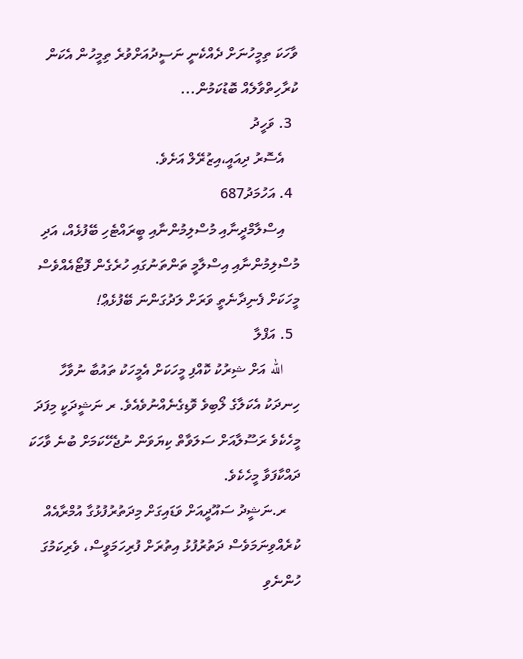ވާހަކަ ތިމީހުނަށް ދެއްކެނީ ނަސީދުއަށްވުރެ ތިމީހުން އެކަން ކުރާހިތްވާލެއް ބޮޑުކަމުން...
  3. ވަހީދު
    އެސޮރު ދިއައީ،އިޒުރޭލް އަށެވެ.
  4. އަހުމަދު687
    އިސްލާމްދީނާއި މުސްލިމުންނާއި ބީރައްޓެހި ބޭފުޅެއް، އަދި މުސްލިމުންނާއި އިސްލާމީ ތަންތަނުގައި ހުރެގެން ފޮޓޯއެއްވެސް މީހަކަށް ފެނިދާނެތީ ވަރަށް ލަދުގަންނަ ބޭފުޅެޢް!
  5. އަފްލާ
    الله އަށް ޝިރުކު ކޮއްފި މީހަކަށް އެމީހަކު ތައުބާ ނުވާހާ ހިނދަކު އެކަލާގެ ލޯބިވެ ވޮޑިގެނެއްނުވެއެވެ. ރ ނަޝީދަކީ މިފަދަ މީހެކެވެ ރަސޫލާއަށް ސަލަވާތް ކިޔަވަން ނުޖެހޭކަމަށް ބުނެ ވާހަކަ ދައްކާފަވާ މީހެކެވެ.
    ރ.ނަޝީދު ސައޫދީއަށް ވަޑައިގަށް މިދަތުރުފުޅުގާ އުމްރާއެއް ކުރެއްވިނަމަވެސް ދަތުރުފުޅު އިތުރަށް ފުރިހަމަވީސް، ވެރިކަމުގަ ހުންނެވި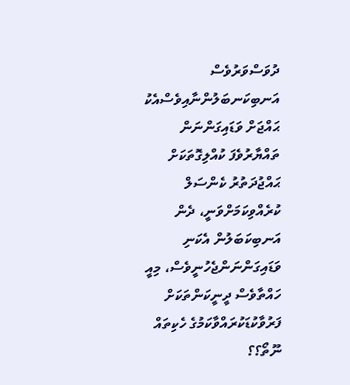ދުވަސްވަރުވެސް އަނބިކަނބަލުންނާއިވެސްއެކު ޙައްޖަށް ވަޑައިގަންނަން ތައްޔާރުވެފަ ކުއްލިގޮތަކަށް ޙައްޖުދަތުރު ކެންސަލް ކުރެއްވިކަމަށްވަނީ، ދެން އަނބިކަބަލުން އެކަނި ވަޑައިގަންނަންޖެހުނީވެސް، މިއީ ހައްތާވެސް ދީނީކަންތަކަށް ފަރުވާކުޑަކުރައްވާކަމުގެ ހެކިތައް ނޫތޯ؟؟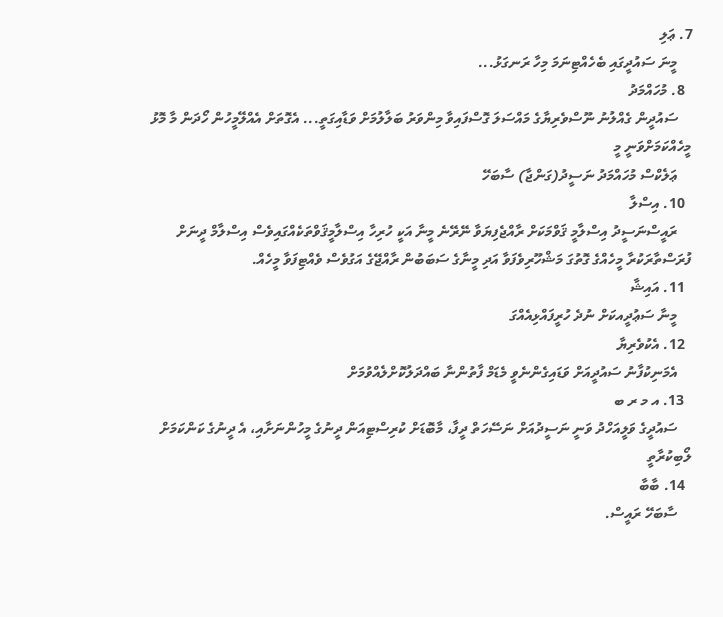7. ޢަލި
    މީނަ ސައުދީގައި ބެހެއްޓިނަމަ މިހާ ރަނގަޅު...
  8. މުހައްމަދު
    ސައުދީން ގެއްލުނު ނޫސްވެރިޔާގެ މައްސަލަ ގޮސްފައިވާ މިންވަރު ބަލާލުމަށް ވަޑާއިގަތީ... އެގޮތަށް އެއްލޭމީހުން ހޯދަން މާ މޮޅު މީހެއްކަމަށްވަނީ މީ
    ޢަލެކްސް މުހައްމަދު ނަސީދު(ގަންޖާ) ސާބަހޭ
  10. އިސްލާ
    ރައީސްނަސީދު އިސްލާމީ ޤަވްމަކަށް ރާއްޖެފިޔަވާ ނޭރޭނެ މީނާ އަކީ ހުރިހާ އިސްލާމީޤަވްތަކެއްގައިވެސް އިސްލާމް ދީނަށް ފުރަސްތާރަކުރާ މީހެއްގެ ގޮތުގަ މަޝްހޫރިވެފަވާ އަދި މީނާގެ ސަބަބުން ރާއްޖޭގެ އަގުވެސް ވެއްޓިފަވާ މީހެއް.
  11. އައިޝާ
    މީނާ ސަޢުދީއކަށް ނުދެ ހުރީފައްޅިއެއްގަ
  12. އެކުވެރިޔާ
    އެމަނިކުފާނު ސައުދީއަށް ވަޑައިގެންނެވީ މެޑަމް ފާތުންނާ ބައްދަލުކޮށްލެއްވުމަށް
  13. އ މ ރ ބ
    ސައުދީގެ ވަލީއަހްދު ވަނީ ނަސީދުއަށް ނަސޭހަތް ދީފާ، މާބޮޑަށް ކުރިސްޓިއަން ދީނުގެ މީހުންނަށާއި، އެ ދީނުގެ ކަންކަމަށް ލޯބިކުރާތީ
  14. ބާބާ
    ސާބަހޭ ރައީސް.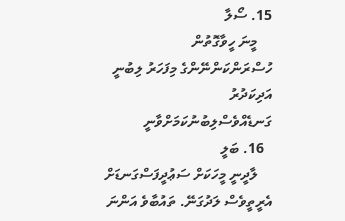15. ސޯލާ
    މީނަ ހީވާގޮތުން ހުސްރަންކަންނޭންގެ މިފަހަރު ލިބުނީ އަދިކަދުރު ގަނޑެއްވެސްލިބުނުކަމަށްވާނީ
  16. ބަލީ
    ލާދީނީ މީހަކަށް ސަޢުދީފަސްގަނޑަށް އެރީތީވެސް ލަދުގަނޭ. ތައުބާވެ އަންނަ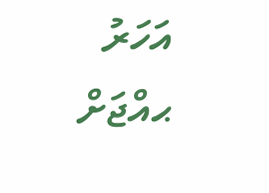އަހަރު ޙއްޖަށް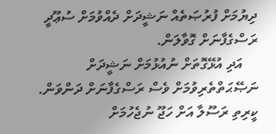ދިޔުމަށް ފުރުޞަތެއް ނަޝީދަށް ދެއްވުމަށް ސުޢޫދީ ރަސްގެފާނަށް ގޮވާލަން.
    އަދި އުޅޭގޮތަށް ނުއުޅުމަށް ނަޝީދަށް ނަޞޭޙަތްތެރިވުމަށް ވެސް ރަސްގެފާނަށް ދަންވަން. ކީރިތި ރަސޫލާ އަށް ހަޖޫ ނުޖެހުމަށް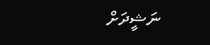ނަޝީދަށް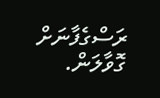ރަސްގެފާނަށް ގޮވާލަން.